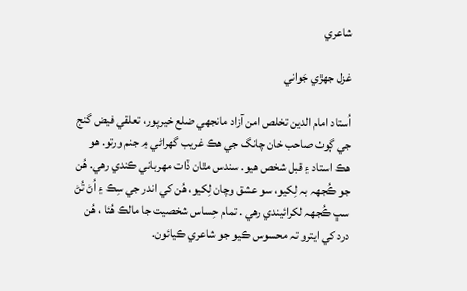شاعري

غزل جھڙي جَواني

اُستاد امام الدين تخلص امن آزاد مانجهي ضلع خيرپور، تعلقي فيض گنج جي ڳوٺ صاحب خان چانگ جي هڪ غريب گهراڻي ۾ جنم ورتو. ھو ھڪ استاد ۽ قبل شخص ھيو. سندس مٿان ڏات مھرباني ڪندي رهي. هُن جو ڪُجهہ بہ لِکيو، سو عشق وچان لِکيو، هُن کي اندر جي سِڪ ۽ اُڻ تُڻ سڀ ڪُجهہ لکرائيندي رهي . تمام حِساس شخصيت جا مالڪ هُئا ، هُن درد کي ايترو تہ محسوس ڪيو جو شاعري ڪيائون.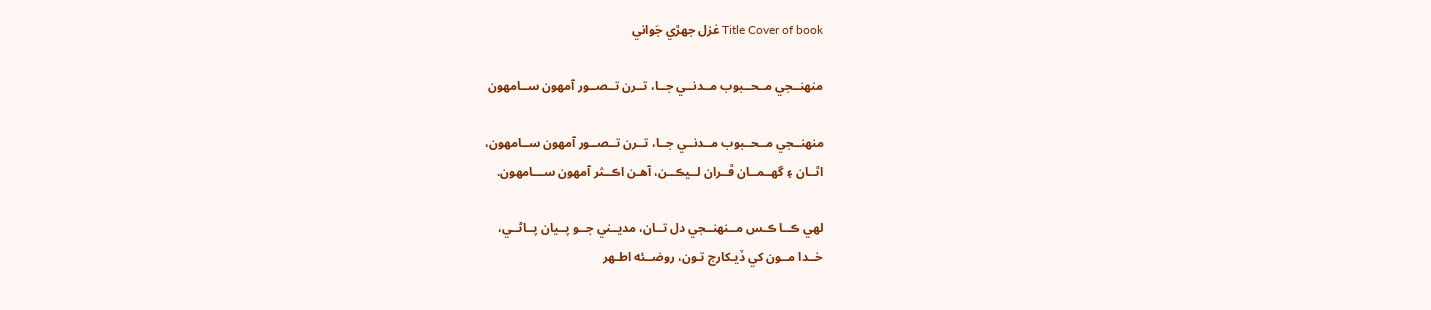Title Cover of book غزل جھڙي جَواني

منھنــجي مــحــبوب مــدنــي جــا، تــرن تــصــور آمھون ســامھون

منھنــجي مــحــبوب مــدنــي جــا، تــرن تــصــور آمھون ســامھون،
اٿــان ۽ گھــمــان ڦــران لــيڪــن، آهـن اڪــثر آمھون ســـامھون.

لھي ڪــا ڪـس مــنھنــجي دل تــان، مديــني جــو پــيان پــاڻــي،
خــدا مــون کي ڏيـکارج تـون، روضــئه اطـهر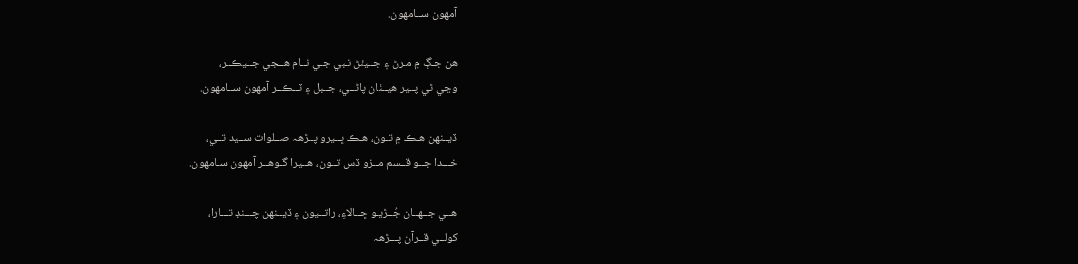آمھون ســامھون.

هن جـڳ ۾ مـرڻ ۽ جــيئڻ نـبي جـي نــام هــجي جــيڪــر،
وڃي ٿي پــير هيــٺان پاڻــي، جــبل ۽ ٽــڪــر آمھون ســامھون.

ڏيــنھن هـڪ ۾ تـون، هـڪ ڀــيرو پــڙھہ صــلوات ســيد تــي،
خـــدا جــو قــسم مــزو ڏس تــون، هــيرا گـوهــر آمھون سـامھون.

هــي جــهــان جُــڙيـو ڇــالاءِ، راتــيون ۽ ڏيــنھن چـــنڊ تـــارا،
کولــي قــرآن پـــڙھہ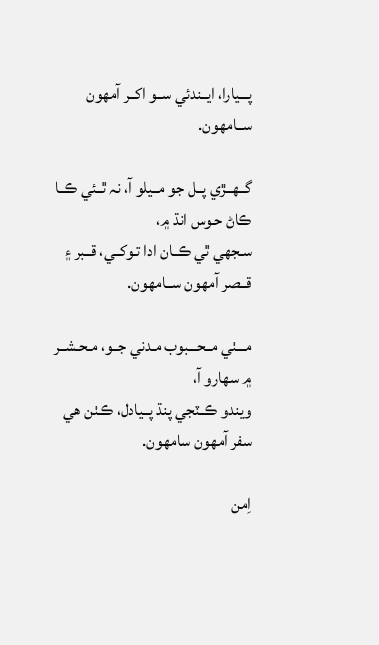پـــيارا، ايــندئي ســو اکــر آمھون ســامھون.

گــھــڙي پــل جو مــيلو آ، نہ ٿــئي ڪــا ڪاڻ حـوس انڌ ۾،
سـجهي ٿي ڪــان ادا تـوکــي، قــبر ۽ قــصر آمھون ســامھون.

مـــٺي مــحـــبوب مـدني جــو، مـحـشــر ۾ سھارو آ،
ويندو ڪــٽجي پنڌ پــيادل، ڪـٺن هي سفر آمھون سامھون.

اِمن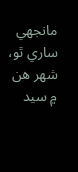مانجهي ساري ٿو، شھر هن ۾ سيد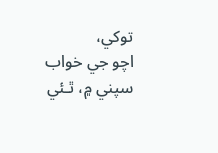توکي،
اچو جي خواب سپني ۾، ٿـئي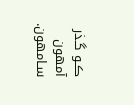ڪـو گـذر آمھون سـامھون.